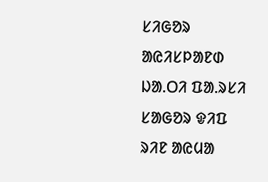ᱥᱤᱜᱚᱨ ᱟᱭᱤᱥᱞᱟᱱᱰ
ᱡᱟ.ᱛᱤ ᱯᱟ.ᱨᱥᱤ ᱥᱟᱜᱚᱨ ᱫᱤᱯ ᱨᱤᱱ ᱟᱭᱢᱟ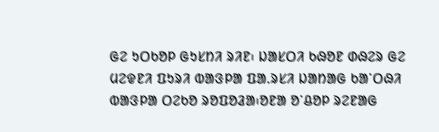ᱜᱮ ᱩᱛᱠᱚᱞ ᱜᱩᱥᱴᱤ ᱨᱤᱱ᱾ ᱡᱟᱥᱛᱤ ᱠᱷᱚᱱ ᱰᱷᱮᱨ ᱜᱮ ᱢᱮᱫᱱᱤ ᱯᱩᱨᱤ ᱵᱟᱝᱞᱟ ᱯᱟ.ᱨᱥᱤ ᱡᱟᱴᱟᱜ ᱠᱟᱸᱛᱷᱤ ᱵᱟᱝᱞᱟ ᱛᱮᱠᱚ ᱨᱚᱯᱚᱲᱟ᱾ᱚᱱᱟ ᱚᱸᱪᱚᱞ ᱨᱮᱱᱟᱜ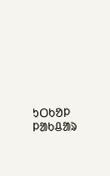ᱩᱛᱠᱚᱞ ᱞᱟᱠᱪᱟᱨ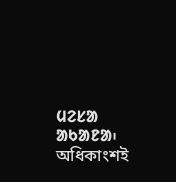ᱢᱮᱥᱟ ᱟᱠᱟᱱᱟ᱾ অধিকাংশই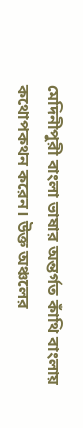মেদিনীপুরী বাংলা ভাষার অন্তর্গত কাঁথি বাংলায় কথোপকথন করেন। উক্ত অঞ্চলের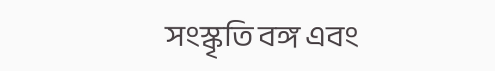সংস্কৃতি বঙ্গ এবং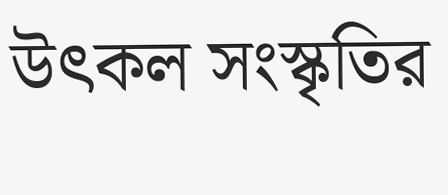উৎকল সংস্কৃতির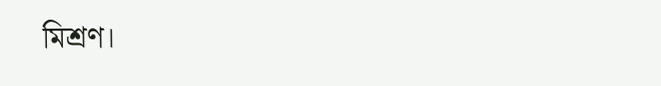মিশ্রণ।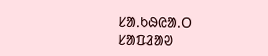ᱥᱟᱹᱠᱷᱭᱟᱹᱛ
ᱥᱟᱯᱲᱟᱣ